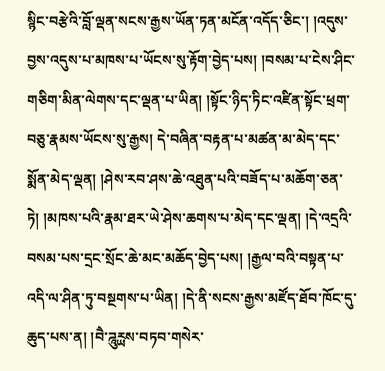སྙིང་བརྩེའི་བློ་ལྡན་སངས་རྒྱས་ཡོན་ཏན་མངོན་འདོད་ཅིང་། །འདུས་བྱས་འདུས་པ་མཁས་པ་ཡོངས་སུ་རྟོག་བྱེད་པས། །བསམ་པ་ངེས་ཤིང་གཅིག་མིན་ལེགས་དང་ལྡན་པ་ཡིན། །སྟོང་ཉིད་ཏིང་འཛིན་སྟོང་ཕྲག་བཅུ་རྣམས་ཡོངས་སུ་རྒྱས། དེ་བཞིན་བརྟན་པ་མཚན་མ་མེད་དང་སྨོན་མེད་ལྡན། །ཤེས་རབ་ཤས་ཆེ་འཐུན་པའི་བཟོད་པ་མཆོག་ཅན་ཏེ། །མཁས་པའི་རྣམ་ཐར་ཡེ་ཤེས་ཆགས་པ་མེད་དང་ལྡན། །དེ་འདྲའི་བསམ་པས་དྲང་སྲོང་ཆེ་མང་མཆོད་བྱེད་པས། །རྒྱལ་བའི་བསྟན་པ་འདི་ལ་ཤིན་ཏུ་བསྔགས་པ་ཡིན། །དེ་ནི་སངས་རྒྱས་མཛོད་ཐོབ་ཁོང་དུ་ཆུད་པས་ན། །བཻ་ཌཱུཪྻས་བཏབ་གསེར་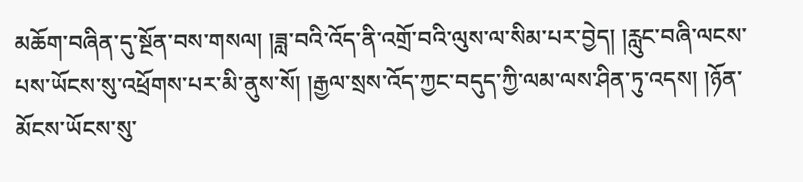མཆོག་བཞིན་དུ་སྔོན་བས་གསལ། །ཟླ་བའི་འོད་ནི་འགྲོ་བའི་ལུས་ལ་སིམ་པར་བྱེད། །རླུང་བཞི་ལངས་པས་ཡོངས་སུ་འཕྲོགས་པར་མི་ནུས་སོ། །རྒྱལ་སྲས་འོད་ཀྱང་བདུད་ཀྱི་ལམ་ལས་ཤིན་ཏུ་འདས། །ཉོན་མོངས་ཡོངས་སུ་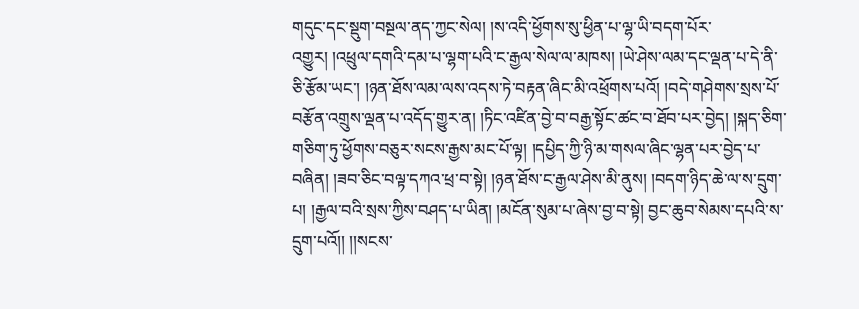གདུང་དང་སྡུག་བསྔལ་ནད་ཀྱང་སེལ། །ས་འདི་ཕྱོགས་སུ་ཕྱིན་པ་ལྷ་ཡི་བདག་པོར་འགྱུར། །འཕྲུལ་དགའི་དམ་པ་ལྷག་པའི་ང་རྒྱལ་སེལ་ལ་མཁས། །ཡེ་ཤེས་ལམ་དང་ལྡན་པ་དེ་ནི་ཅི་རྩོམ་ཡང་། །ཉན་ཐོས་ལམ་ལས་འདས་ཏེ་བརྟན་ཞིང་མི་འཕྲོགས་པའོ། །བདེ་གཤེགས་སྲས་པོ་བརྩོན་འགྲུས་ལྡན་པ་འདོད་གྱུར་ན། །ཏིང་འཛིན་བྱེ་བ་བརྒྱ་སྟོང་ཚང་བ་ཐོབ་པར་བྱེད། །སྐད་ཅིག་གཅིག་ཏུ་ཕྱོགས་བཅུར་སངས་རྒྱས་མང་པོ་ལྟ། །དཔྱིད་ཀྱི་ཉི་མ་གསལ་ཞིང་ལྷན་པར་བྱེད་པ་བཞིན། །ཟབ་ཅིང་བལྟ་དཀའ་ཕྲ་བ་སྟེ། །ཉན་ཐོས་ང་རྒྱལ་ཤེས་མི་ནུས། །བདག་ཉིད་ཆེ་ལ་ས་དྲུག་པ། །རྒྱལ་བའི་སྲས་ཀྱིས་བཤད་པ་ཡིན། །མངོན་སུམ་པ་ཞེས་བྱ་བ་སྟེ། བྱང་ཆུབ་སེམས་དཔའི་ས་དྲུག་པའོ།། །།སངས་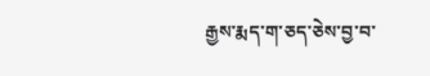རྒྱས་རྨད་ག་ཅད་ཅེས་བྱ་བ་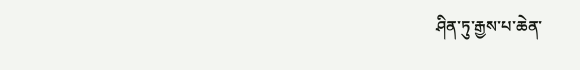ཤིན་ཏུ་རྒྱས་པ་ཆེན་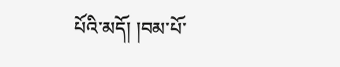པོའི་མདོ། །བམ་པོ་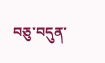བཅུ་བདུན་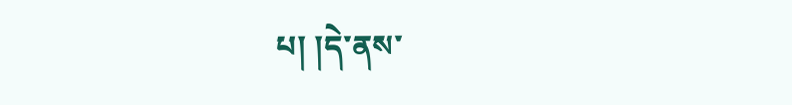པ། །དེ་ནས་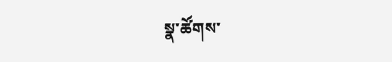སྣ་ཚོགས་